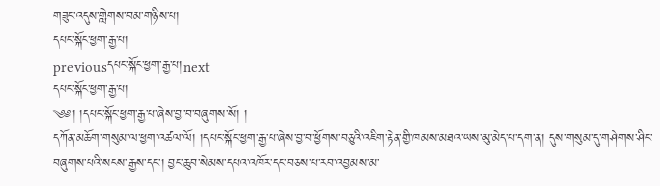གཟུང་འདུས་གླེགས་བམ་གཉིས་པ།
དཔང་སྐོང་ཕྱག་རྒྱ་པ།
previousདཔང་སྐོང་ཕྱག་རྒྱ་པ།next
དཔང་སྐོང་ཕྱག་རྒྱ་པ།
༄༅། །དཔང་སྐོང་ཕྱག་རྒྱ་པ་ཞེས་བྱ་བ་བཞུགས་སོ། །
དཀོན་མཆོག་གསུམ་ལ་ཕྱག་འཚལ་ལོ། །དཔང་སྐོང་ཕྱག་རྒྱ་པ་ཞེས་བྱ་བ་ཕྱོགས་བཅུའི་འཇིག་རྟེན་གྱི་ཁམས་མཐའ་ཡས་མུ་མེད་པ་དག་ན། དུས་གསུམ་དུ་གཤེགས་ཤིང་བཞུགས་པའི་སངས་རྒྱས་དང་། བྱང་ཆུབ་སེམས་དཔའ་འཁོར་དང་བཅས་པ་རབ་འབྱམས་མ་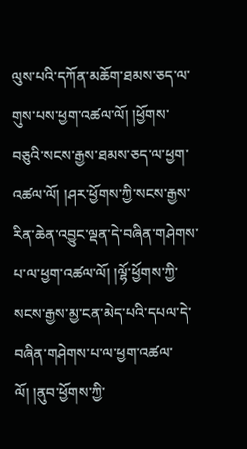ལུས་པའི་དཀོན་མཆོག་ཐམས་ཅད་ལ་གུས་པས་ཕྱག་འཚལ་ལོ། །ཕྱོགས་བཅུའི་སངས་རྒྱས་ཐམས་ཅད་ལ་ཕྱག་འཚལ་ལོ། །ཤར་ཕྱོགས་ཀྱི་སངས་རྒྱས་རིན་ཆེན་འབྱུང་ལྡན་དེ་བཞིན་གཤེགས་པ་ལ་ཕྱག་འཚལ་ལོ། །ལྷོ་ཕྱོགས་ཀྱི་སངས་རྒྱས་མྱ་ངན་མེད་པའི་དཔལ་དེ་བཞིན་གཤེགས་པ་ལ་ཕྱག་འཚལ་ལོ། །ནུབ་ཕྱོགས་ཀྱི་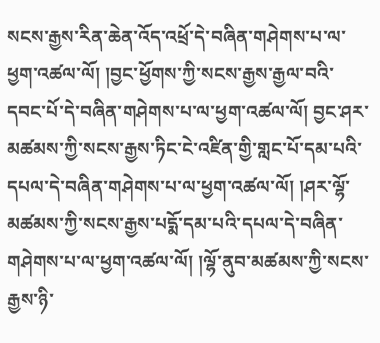སངས་རྒྱས་རིན་ཆེན་འོད་འཕྲོ་དེ་བཞིན་གཤེགས་པ་ལ་ཕྱག་འཚལ་ལོ། །བྱང་ཕྱོགས་ཀྱི་སངས་རྒྱས་རྒྱལ་བའི་དབང་པོ་དེ་བཞིན་གཤེགས་པ་ལ་ཕྱག་འཚལ་ལོ། བྱང་ཤར་མཚམས་ཀྱི་སངས་རྒྱས་ཏིང་ངེ་འཛིན་གྱི་གླང་པོ་དམ་པའི་དཔལ་དེ་བཞིན་གཤེགས་པ་ལ་ཕྱག་འཚལ་ལོ། །ཤར་ལྷོ་མཚམས་ཀྱི་སངས་རྒྱས་པདྨོ་དམ་པའི་དཔལ་དེ་བཞིན་གཤེགས་པ་ལ་ཕྱག་འཚལ་ལོ། །ལྷོ་ནུབ་མཚམས་ཀྱི་སངས་རྒྱས་ཉི་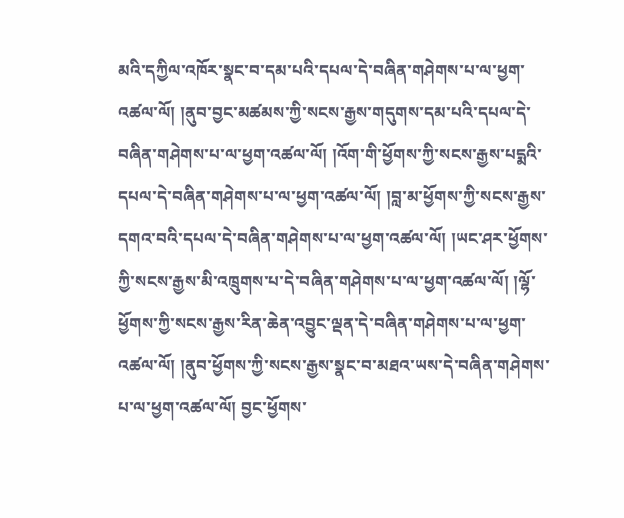མའི་དཀྱིལ་འཁོར་སྣང་བ་དམ་པའི་དཔལ་དེ་བཞིན་གཤེགས་པ་ལ་ཕྱག་འཚལ་ལོ། །ནུབ་བྱང་མཚམས་ཀྱི་སངས་རྒྱས་གདུགས་དམ་པའི་དཔལ་དེ་བཞིན་གཤེགས་པ་ལ་ཕྱག་འཚལ་ལོ། །འོག་གི་ཕྱོགས་ཀྱི་སངས་རྒྱས་པདྨའི་དཔལ་དེ་བཞིན་གཤེགས་པ་ལ་ཕྱག་འཚལ་ལོ། །བླ་མ་ཕྱོགས་ཀྱི་སངས་རྒྱས་དགའ་བའི་དཔལ་དེ་བཞིན་གཤེགས་པ་ལ་ཕྱག་འཚལ་ལོ། །ཡང་ཤར་ཕྱོགས་ཀྱི་སངས་རྒྱས་མི་འཁྲུགས་པ་དེ་བཞིན་གཤེགས་པ་ལ་ཕྱག་འཚལ་ལོ། །ལྷོ་ཕྱོགས་ཀྱི་སངས་རྒྱས་རིན་ཆེན་འབྱུང་ལྡན་དེ་བཞིན་གཤེགས་པ་ལ་ཕྱག་འཚལ་ལོ། །ནུབ་ཕྱོགས་ཀྱི་སངས་རྒྱས་སྣང་བ་མཐའ་ཡས་དེ་བཞིན་གཤེགས་པ་ལ་ཕྱག་འཚལ་ལོ། བྱང་ཕྱོགས་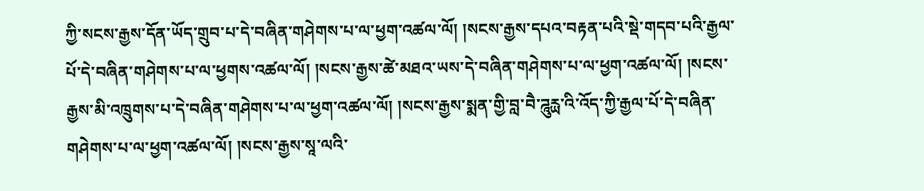ཀྱི་སངས་རྒྱས་དོན་ཡོད་གྲུབ་པ་དེ་བཞིན་གཤེགས་པ་ལ་ཕྱག་འཚལ་ལོ། །སངས་རྒྱས་དཔའ་བརྟན་པའི་སྡེ་གདབ་པའི་རྒྱལ་པོ་དེ་བཞིན་གཤེགས་པ་ལ་ཕྱགས་འཚལ་ལོ། །སངས་རྒྱས་ཚེ་མཐའ་ཡས་དེ་བཞིན་གཤེགས་པ་ལ་ཕྱག་འཚལ་ལོ། །སངས་རྒྱས་མི་འཁྲུགས་པ་དེ་བཞིན་གཤེགས་པ་ལ་ཕྱག་འཚལ་ལོ། །སངས་རྒྱས་སྨན་གྱི་བླ་བཻ་ཌཱུརྻ་འི་འོད་ཀྱི་རྒྱལ་པོ་དེ་བཞིན་གཤེགས་པ་ལ་ཕྱག་འཚལ་ལོ། །སངས་རྒྱས་སཱ་ལའི་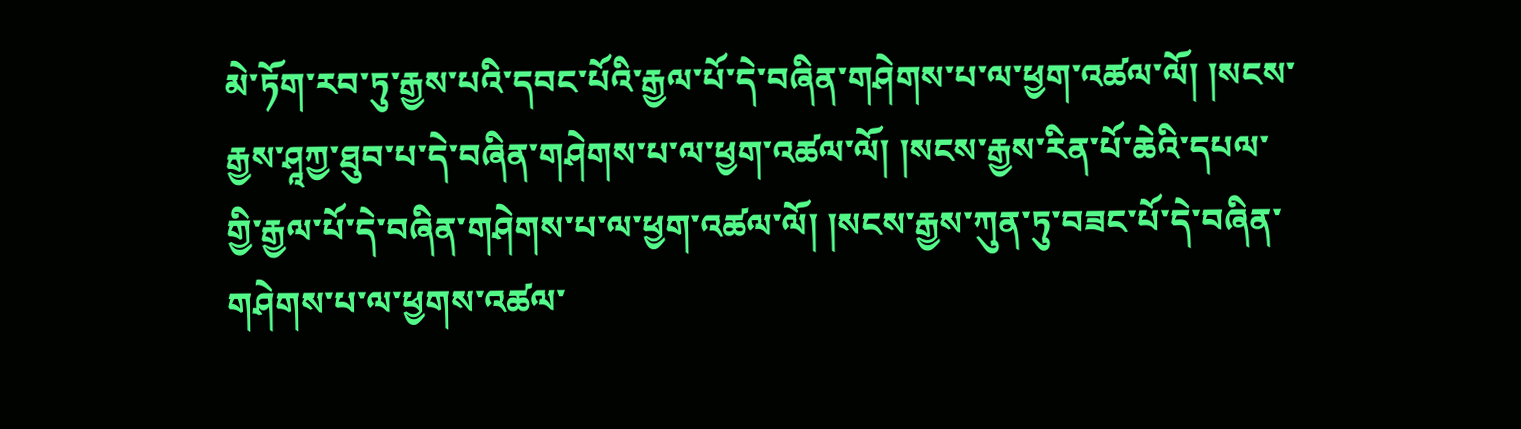མེ་ཏོག་རབ་ཏུ་རྒྱས་པའི་དབང་པོའི་རྒྱལ་པོ་དེ་བཞིན་གཤེགས་པ་ལ་ཕྱག་འཚལ་ལོ། །སངས་རྒྱས་ཤཱཀྱ་ཐུབ་པ་དེ་བཞིན་གཤེགས་པ་ལ་ཕྱག་འཚལ་ལོ། །སངས་རྒྱས་རིན་པོ་ཆེའི་དཔལ་གྱི་རྒྱལ་པོ་དེ་བཞིན་གཤེགས་པ་ལ་ཕྱག་འཚལ་ལོ། །སངས་རྒྱས་ཀུན་ཏུ་བཟང་པོ་དེ་བཞིན་གཤེགས་པ་ལ་ཕྱགས་འཚལ་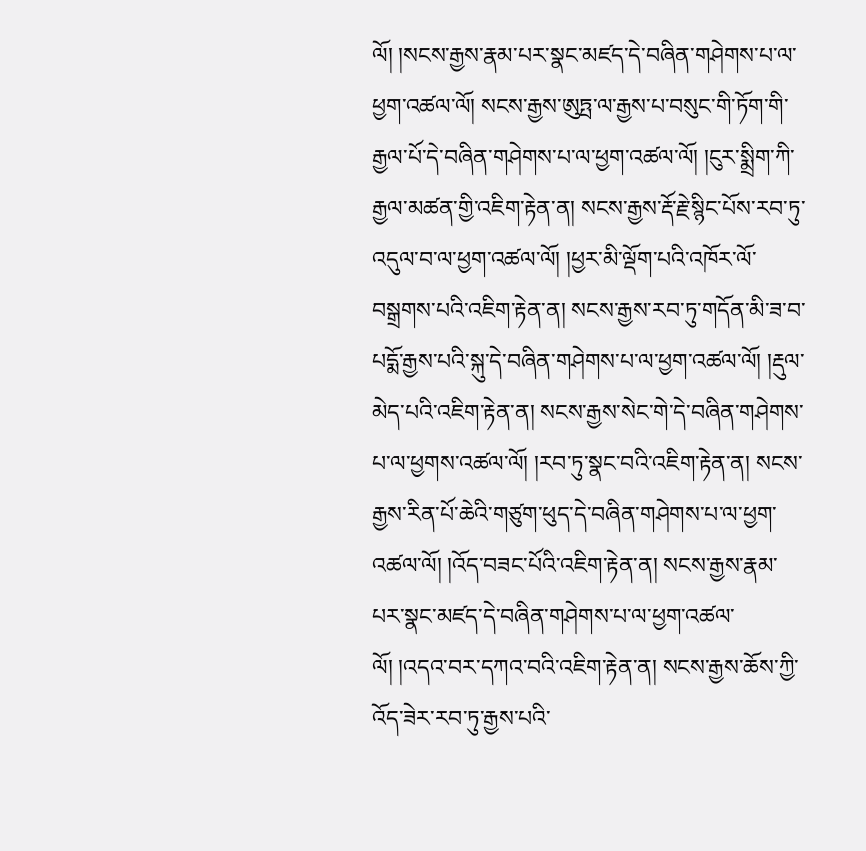ལོ། །སངས་རྒྱས་རྣམ་པར་སྣང་མཛད་དེ་བཞིན་གཤེགས་པ་ལ་ཕྱག་འཚལ་ལོ། སངས་རྒྱས་ཨུཏྤ་ལ་རྒྱས་པ་བསུང་གི་ཏོག་གི་རྒྱལ་པོ་དེ་བཞིན་གཤེགས་པ་ལ་ཕྱག་འཚལ་ལོ། །ངུར་སྨྲིག་ཀི་རྒྱལ་མཚན་གྱི་འཇིག་རྟེན་ན། སངས་རྒྱས་རྡོ་རྗེ་སྙིང་པོས་རབ་ཏུ་འདུལ་བ་ལ་ཕྱག་འཚལ་ལོ། །ཕྱར་མི་ལྡོག་པའི་འཁོར་ལོ་བསྒྲགས་པའི་འཇིག་རྟེན་ན། སངས་རྒྱས་རབ་ཏུ་གདོན་མི་ཟ་བ་པདྨོ་རྒྱས་པའི་སྐུ་དེ་བཞིན་གཤེགས་པ་ལ་ཕྱག་འཚལ་ལོ། །རྡུལ་མེད་པའི་འཇིག་རྟེན་ན། སངས་རྒྱས་སེང་གེ་དེ་བཞིན་གཤེགས་པ་ལ་ཕྱགས་འཚལ་ལོ། །རབ་ཏུ་སྣང་བའི་འཇིག་རྟེན་ན། སངས་རྒྱས་རིན་པོ་ཆེའི་གཙུག་ཕུད་དེ་བཞིན་གཤེགས་པ་ལ་ཕྱག་འཚལ་ལོ། །འོད་བཟང་པོའི་འཇིག་རྟེན་ན། སངས་རྒྱས་རྣམ་པར་སྣང་མཛད་དེ་བཞིན་གཤེགས་པ་ལ་ཕྱག་འཚལ་ལོ། །འདའ་བར་དཀའ་བའི་འཇིག་རྟེན་ན། སངས་རྒྱས་ཆོས་ཀྱི་འོད་ཟེར་རབ་ཏུ་རྒྱས་པའི་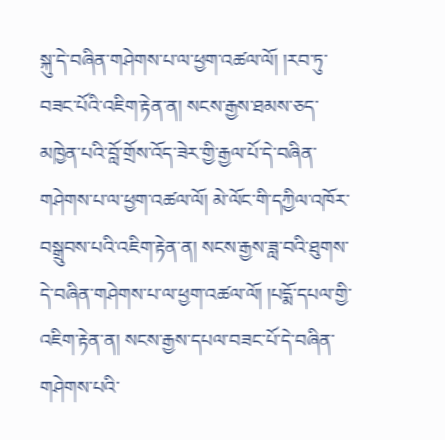སྐུ་དེ་བཞིན་གཤེགས་པ་ལ་ཕྱག་འཚལ་ལོ། །རབ་ཏུ་བཟང་པོའི་འཇིག་རྟེན་ན། སངས་རྒྱས་ཐམས་ཅད་མཁྱེན་པའི་བློ་གྲོས་འོད་ཟེར་གྱི་རྒྱལ་པོ་དེ་བཞིན་གཤེགས་པ་ལ་ཕྱག་འཚལ་ལོ། མེ་ལོང་གི་དཀྱིལ་འཁོར་བསྒྲུབས་པའི་འཇིག་རྟེན་ན། སངས་རྒྱས་ཟླ་བའི་ཐུགས་དེ་བཞིན་གཤེགས་པ་ལ་ཕྱག་འཚལ་ལོ། །པདྨོ་དཔལ་གྱི་འཇིག་རྟེན་ན། སངས་རྒྱས་དཔལ་བཟང་པོ་དེ་བཞིན་གཤེགས་པའི་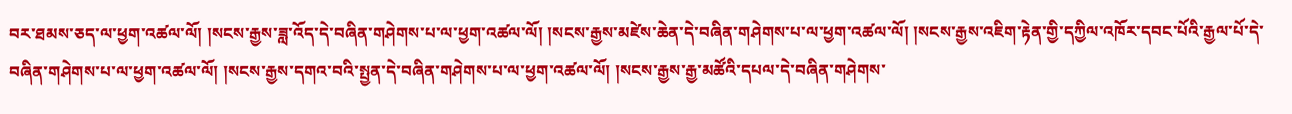བར་ཐམས་ཅད་ལ་ཕྱག་འཚལ་ལོ། །སངས་རྒྱས་ཟླ་འོད་དེ་བཞིན་གཤེགས་པ་ལ་ཕྱག་འཚལ་ལོ། །སངས་རྒྱས་མཛེས་ཆེན་དེ་བཞིན་གཤེགས་པ་ལ་ཕྱག་འཚལ་ལོ། །སངས་རྒྱས་འཇིག་རྟེན་གྱི་དཀྱིལ་འཁོར་དབང་པོའི་རྒྱལ་པོ་དེ་བཞིན་གཤེགས་པ་ལ་ཕྱག་འཚལ་ལོ། །སངས་རྒྱས་དགའ་བའི་སྤྱན་དེ་བཞིན་གཤེགས་པ་ལ་ཕྱག་འཚལ་ལོ། །སངས་རྒྱས་རྒྱ་མཚོའི་དཔལ་དེ་བཞིན་གཤེགས་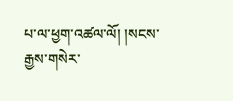པ་ལ་ཕྱག་འཚལ་ལོ། །སངས་རྒྱས་གསེར་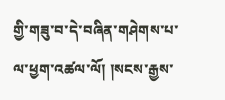གྱི་གཟུ་བ་དེ་བཞིན་གཤེགས་པ་ལ་ཕྱག་འཚལ་ལོ། །སངས་རྒྱས་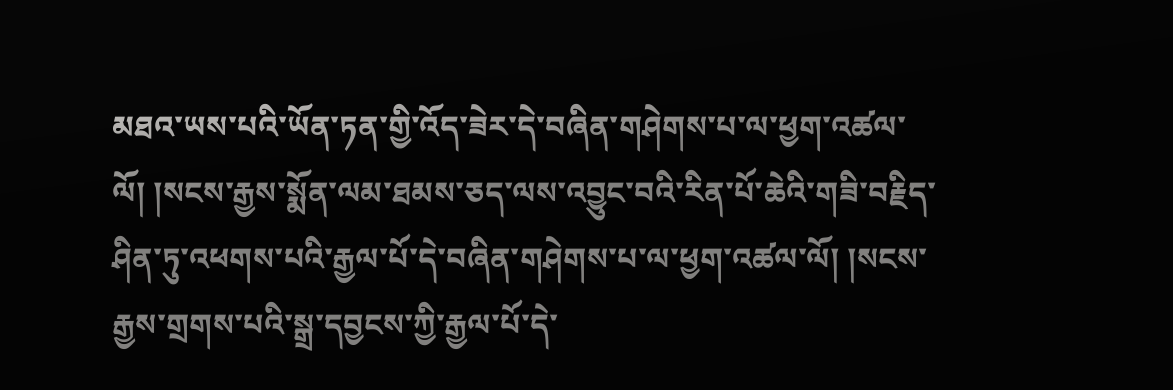མཐའ་ཡས་པའི་ཡོན་ཏན་གྱི་འོད་ཟེར་དེ་བཞིན་གཤེགས་པ་ལ་ཕྱག་འཚལ་ལོ། །སངས་རྒྱས་སྨོན་ལམ་ཐམས་ཅད་ལས་འབྱུང་བའི་རིན་པོ་ཆེའི་གཟི་བརྗིད་ཤིན་ཏུ་འཕགས་པའི་རྒྱལ་པོ་དེ་བཞིན་གཤེགས་པ་ལ་ཕྱག་འཚལ་ལོ། །སངས་རྒྱས་གྲགས་པའི་སྒྲ་དབྱངས་ཀྱི་རྒྱལ་པོ་དེ་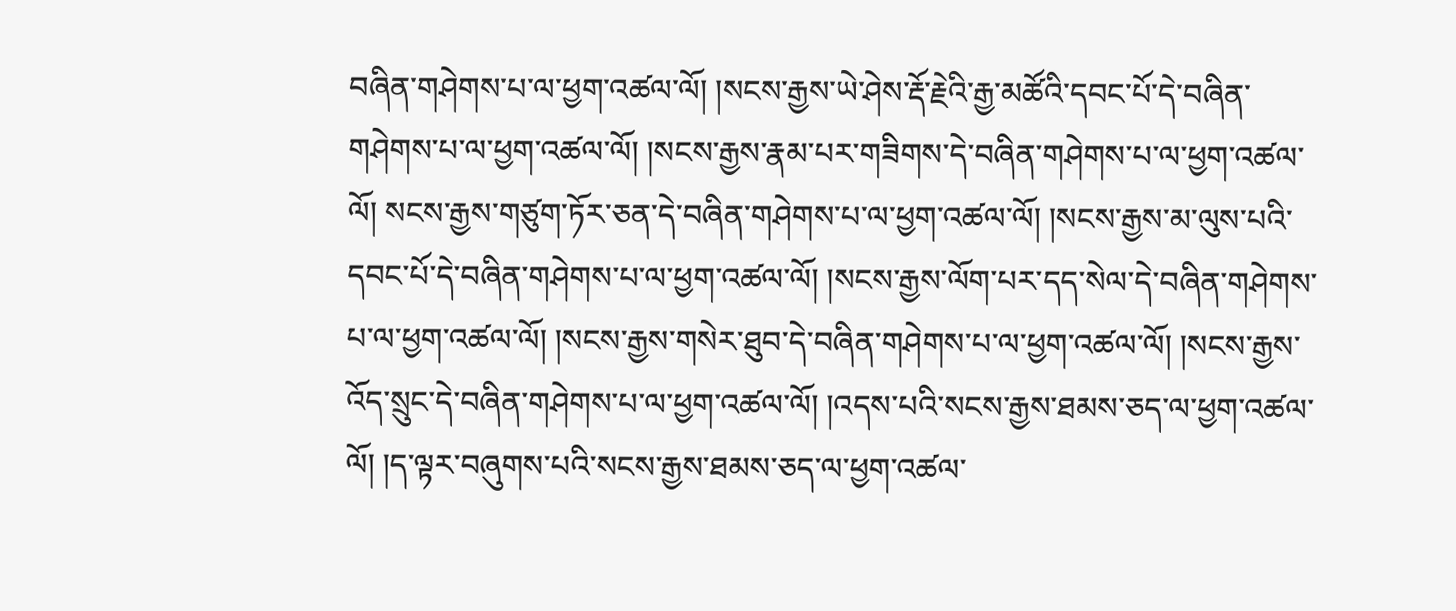བཞིན་གཤེགས་པ་ལ་ཕྱག་འཚལ་ལོ། །སངས་རྒྱས་ཡེ་ཤེས་རྡོ་རྗེའི་རྒྱ་མཚོའི་དབང་པོ་དེ་བཞིན་གཤེགས་པ་ལ་ཕྱག་འཚལ་ལོ། །སངས་རྒྱས་རྣམ་པར་གཟིགས་དེ་བཞིན་གཤེགས་པ་ལ་ཕྱག་འཚལ་ལོ། སངས་རྒྱས་གཙུག་ཏོར་ཅན་དེ་བཞིན་གཤེགས་པ་ལ་ཕྱག་འཚལ་ལོ། །སངས་རྒྱས་མ་ལུས་པའི་དབང་པོ་དེ་བཞིན་གཤེགས་པ་ལ་ཕྱག་འཚལ་ལོ། །སངས་རྒྱས་ལོག་པར་དད་སེལ་དེ་བཞིན་གཤེགས་པ་ལ་ཕྱག་འཚལ་ལོ། །སངས་རྒྱས་གསེར་ཐུབ་དེ་བཞིན་གཤེགས་པ་ལ་ཕྱག་འཚལ་ལོ། །སངས་རྒྱས་འོད་སྲུང་དེ་བཞིན་གཤེགས་པ་ལ་ཕྱག་འཚལ་ལོ། །འདས་པའི་སངས་རྒྱས་ཐམས་ཅད་ལ་ཕྱག་འཚལ་ལོ། །ད་ལྟར་བཞུགས་པའི་སངས་རྒྱས་ཐམས་ཅད་ལ་ཕྱག་འཚལ་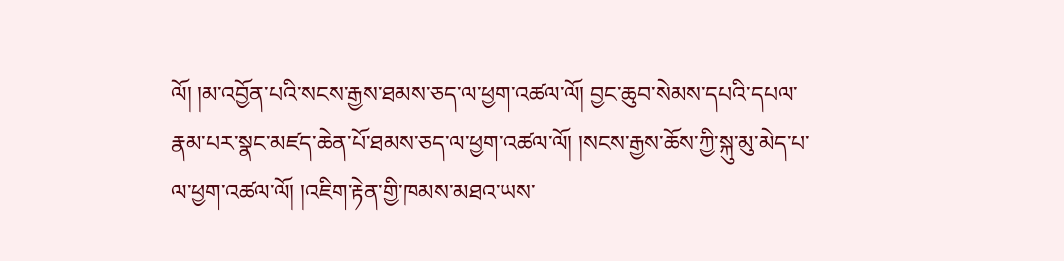ལོ། །མ་འབྱོན་པའི་སངས་རྒྱས་ཐམས་ཅད་ལ་ཕྱག་འཚལ་ལོ། བྱང་ཆུབ་སེམས་དཔའི་དཔལ་རྣམ་པར་སྣང་མཛད་ཆེན་པོ་ཐམས་ཅད་ལ་ཕྱག་འཚལ་ལོ། །སངས་རྒྱས་ཆོས་ཀྱི་སྐུ་མུ་མེད་པ་ལ་ཕྱག་འཚལ་ལོ། །འཇིག་རྟེན་གྱི་ཁམས་མཐའ་ཡས་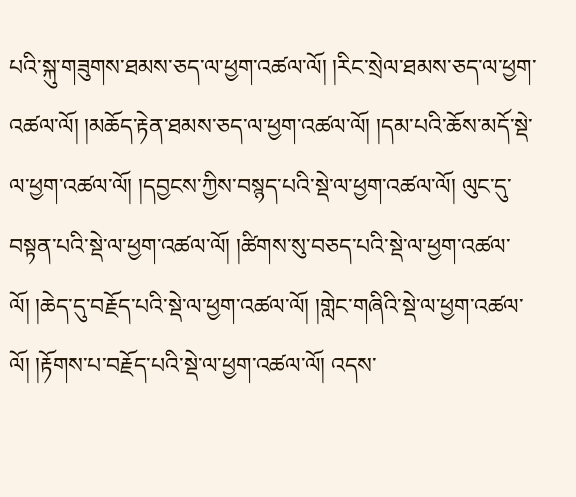པའི་སྐུ་གཟུགས་ཐམས་ཅད་ལ་ཕྱག་འཚལ་ལོ། །རིང་སྲེལ་ཐམས་ཅད་ལ་ཕྱག་འཚལ་ལོ། །མཆོད་རྟེན་ཐམས་ཅད་ལ་ཕྱག་འཚལ་ལོ། །དམ་པའི་ཆོས་མདོ་སྡེ་ལ་ཕྱག་འཚལ་ལོ། །དབྱངས་ཀྱིས་བསྙད་པའི་སྡེ་ལ་ཕྱག་འཚལ་ལོ། ལུང་དུ་བསྟན་པའི་སྡེ་ལ་ཕྱག་འཚལ་ལོ། །ཚིགས་སུ་བཅད་པའི་སྡེ་ལ་ཕྱག་འཚལ་ལོ། །ཆེད་དུ་བརྗོད་པའི་སྡེ་ལ་ཕྱག་འཚལ་ལོ། །གླེང་གཞིའི་སྡེ་ལ་ཕྱག་འཚལ་ལོ། །རྟོགས་པ་བརྗོད་པའི་སྡེ་ལ་ཕྱག་འཚལ་ལོ། འདས་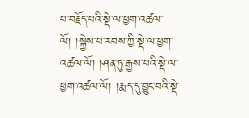པ་བརྗོད་པའི་སྡེ་ལ་ཕྱག་འཚལ་ལོ། །སྐྱེས་པ་རབས་ཀྱི་སྡེ་ལ་ཕྱག་འཚལ་ལོ། །ཤན་ཏུ་རྒྱས་པའི་སྡེ་ལ་ཕྱག་འཚལ་ལོ། །རྨད་དུ་བྱུང་བའི་སྡེ་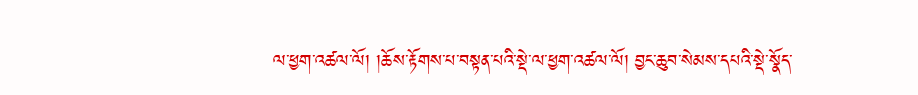ལ་ཕྱག་འཚལ་ལོ། །ཆོས་རྟོགས་པ་བསྟན་པའི་སྡེ་ལ་ཕྱག་འཚལ་ལོ། བྱང་ཆུབ་སེམས་དཔའི་སྡེ་སྣོད་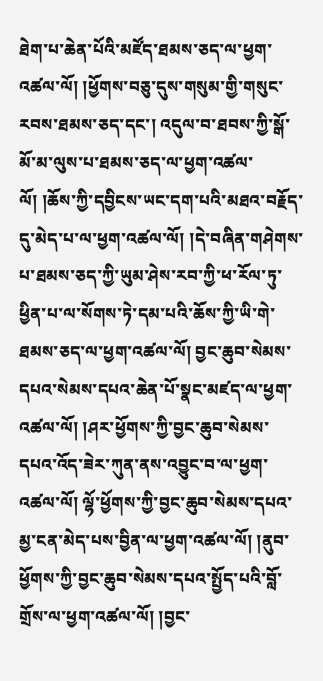ཐེག་པ་ཆེན་པོའི་མཛོད་ཐམས་ཅད་ལ་ཕྱག་འཚལ་ལོ། །ཕྱོགས་བཅུ་དུས་གསུམ་གྱི་གསུང་རབས་ཐམས་ཅད་དང་། འདུལ་བ་ཐབས་ཀྱི་སྒོ་མོ་མ་ལུས་པ་ཐམས་ཅད་ལ་ཕྱག་འཚལ་ལོ། །ཆོས་ཀྱི་དབྱིངས་ཡང་དག་པའི་མཐའ་བརྗོད་དུ་མེད་པ་ལ་ཕྱག་འཚལ་ལོ། །དེ་བཞིན་གཤེགས་པ་ཐམས་ཅད་ཀྱི་ཡུམ་ཤེས་རབ་ཀྱི་ཕ་རོལ་ཏུ་ཕྱིན་པ་ལ་སོགས་ཏེ་དམ་པའི་ཆོས་ཀྱི་ཡི་གེ་ཐམས་ཅད་ལ་ཕྱག་འཚལ་ལོ། བྱང་ཆུབ་སེམས་དཔའ་སེམས་དཔའ་ཆེན་པོ་སྣང་མཛད་ལ་ཕྱག་འཚལ་ལོ། །ཤར་ཕྱོགས་ཀྱི་བྱང་ཆུབ་སེམས་དཔའ་འོད་ཟེར་ཀུན་ནས་འབྱུང་བ་ལ་ཕྱག་འཚལ་ལོ། ལྷོ་ཕྱོགས་ཀྱི་བྱང་ཆུབ་སེམས་དཔའ་མྱ་ངན་མེད་པས་བྱིན་ལ་ཕྱག་འཚལ་ལོ། །ནུབ་ཕྱོགས་ཀྱི་བྱང་ཆུབ་སེམས་དཔའ་སྤྱོད་པའི་བློ་གྲོས་ལ་ཕྱག་འཚལ་ལོ། །བྱང་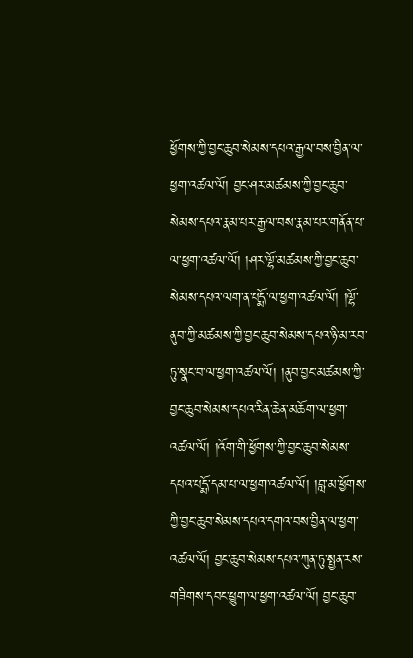ཕྱོགས་ཀྱི་བྱང་ཆུབ་སེམས་དཔའ་རྒྱལ་བས་བྱིན་ལ་ཕྱག་འཚལ་ལོ། བྱང་ཤར་མཚམས་ཀྱི་བྱང་ཆུབ་སེམས་དཔའ་རྣམ་པར་རྒྱལ་བས་རྣམ་པར་གནོན་པ་ལ་ཕྱག་འཚལ་ལོ། །ཤར་ལྷོ་མཚམས་ཀྱི་བྱང་ཆུབ་སེམས་དཔའ་ལག་ན་པདྨོ་ལ་ཕྱག་འཚལ་ལོ། །ལྷོ་ནུབ་ཀྱི་མཚམས་ཀྱི་བྱང་ཆུབ་སེམས་དཔའ་ཉི་མ་རབ་ཏུ་སྣང་བ་ལ་ཕྱག་འཚལ་ལོ། །ནུབ་བྱང་མཚམས་ཀྱི་བྱང་ཆུབ་སེམས་དཔའ་རིན་ཆེན་མཆོག་ལ་ཕྱག་འཚལ་ལོ། །འོག་གི་ཕྱོགས་ཀྱི་བྱང་ཆུབ་སེམས་དཔའ་པདྨོ་དམ་པ་ལ་ཕྱག་འཚལ་ལོ། །བླ་མ་ཕྱོགས་ཀྱི་བྱང་ཆུབ་སེམས་དཔའ་དགའ་བས་བྱིན་ལ་ཕྱག་འཚལ་ལོ། བྱང་ཆུབ་སེམས་དཔའ་ཀུན་ཏུ་སྤྱན་རས་གཟིགས་དབང་ཕྱུག་ལ་ཕྱག་འཚལ་ལོ། བྱང་ཆུབ་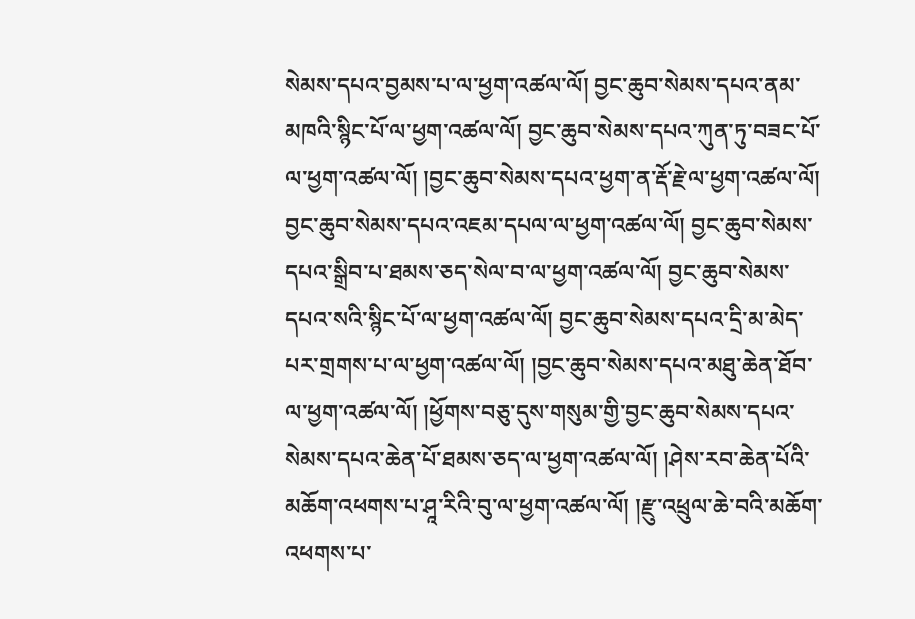སེམས་དཔའ་བྱམས་པ་ལ་ཕྱག་འཚལ་ལོ། བྱང་ཆུབ་སེམས་དཔའ་ནམ་མཁའི་སྙིང་པོ་ལ་ཕྱག་འཚལ་ལོ། བྱང་ཆུབ་སེམས་དཔའ་ཀུན་ཏུ་བཟང་པོ་ལ་ཕྱག་འཚལ་ལོ། །བྱང་ཆུབ་སེམས་དཔའ་ཕྱག་ན་རྡོ་རྗེ་ལ་ཕྱག་འཚལ་ལོ། བྱང་ཆུབ་སེམས་དཔའ་འཇམ་དཔལ་ལ་ཕྱག་འཚལ་ལོ། བྱང་ཆུབ་སེམས་དཔའ་སྒྲིབ་པ་ཐམས་ཅད་སེལ་བ་ལ་ཕྱག་འཚལ་ལོ། བྱང་ཆུབ་སེམས་དཔའ་སའི་སྙིང་པོ་ལ་ཕྱག་འཚལ་ལོ། བྱང་ཆུབ་སེམས་དཔའ་དྲི་མ་མེད་པར་གྲགས་པ་ལ་ཕྱག་འཚལ་ལོ། །བྱང་ཆུབ་སེམས་དཔའ་མཐུ་ཆེན་ཐོབ་ལ་ཕྱག་འཚལ་ལོ། །ཕྱོགས་བཅུ་དུས་གསུམ་གྱི་བྱང་ཆུབ་སེམས་དཔའ་སེམས་དཔའ་ཆེན་པོ་ཐམས་ཅད་ལ་ཕྱག་འཚལ་ལོ། །ཤེས་རབ་ཆེན་པོའི་མཆོག་འཕགས་པ་ཤཱ་རིའི་བུ་ལ་ཕྱག་འཚལ་ལོ། །རྫུ་འཕྲུལ་ཆེ་བའི་མཆོག་འཕགས་པ་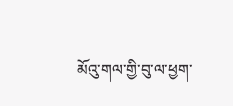མོའུ་གལ་གྱི་བུ་ལ་ཕྱག་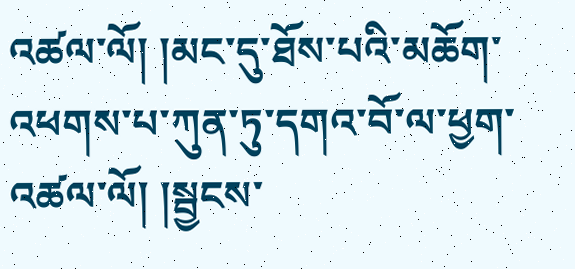འཚལ་ལོ། །མང་དུ་ཐོས་པའི་མཆོག་འཕགས་པ་ཀུན་ཏུ་དགའ་བོ་ལ་ཕྱག་འཚལ་ལོ། །སྦྱངས་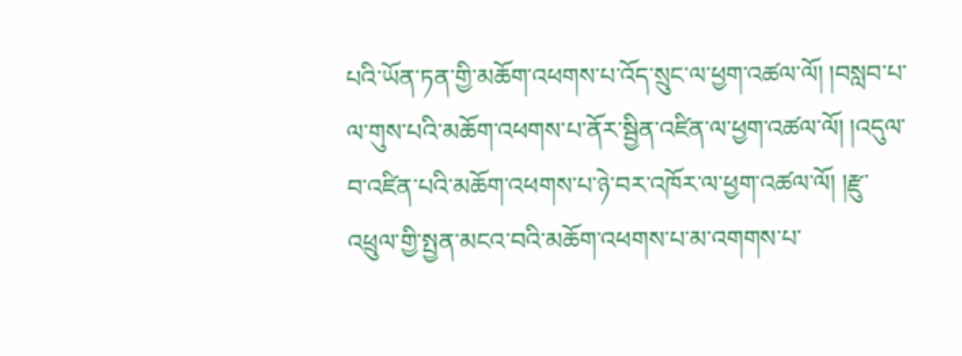པའི་ཡོན་ཏན་གྱི་མཆོག་འཕགས་པ་འོད་སྲུང་ལ་ཕྱག་འཚལ་ལོ། །བསླབ་པ་ལ་གུས་པའི་མཆོག་འཕགས་པ་ནོར་སྦྱིན་འཛིན་ལ་ཕྱག་འཚལ་ལོ། །འདུལ་བ་འཛིན་པའི་མཆོག་འཕགས་པ་ཉེ་བར་འཁོར་ལ་ཕྱག་འཚལ་ལོ། །རྫུ་འཕྲུལ་གྱི་སྤྱན་མངའ་བའི་མཆོག་འཕགས་པ་མ་འགགས་པ་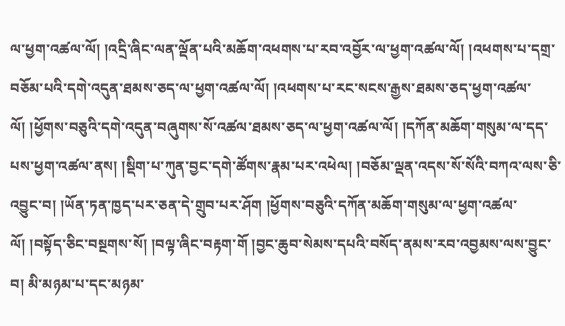ལ་ཕྱག་འཚལ་ལོ། །འདྲི་ཞིང་ལན་ལྡོན་པའི་མཆོག་འཕགས་པ་རབ་འབྱོར་ལ་ཕྱག་འཚལ་ལོ། །འཕགས་པ་དགྲ་བཅོམ་པའི་དགེ་འདུན་ཐམས་ཅད་ལ་ཕྱག་འཚལ་ལོ། །འཕགས་པ་རང་སངས་རྒྱས་ཐམས་ཅད་ཕྱག་འཚལ་ལོ། །ཕྱོགས་བཅུའི་དགེ་འདུན་བཞུགས་སོ་འཚལ་ཐམས་ཅད་ལ་ཕྱག་འཚལ་ལོ། །དཀོན་མཆོག་གསུམ་ལ་དད་པས་ཕྱག་འཚལ་ནས། །སྡིག་པ་ཀུན་བྱང་དགེ་ཚོགས་རྣམ་པར་འཕེལ། །བཅོམ་ལྡན་འདས་སོ་སོའི་བཀའ་ལས་ཅི་འབྱུང་བ། །ཡོན་ཏན་ཁྱད་པར་ཅན་དེ་གྲུབ་པར་ཤོག །ཕྱོགས་བཅུའི་དཀོན་མཆོག་གསུམ་ལ་ཕྱག་འཚལ་ལོ། །བསྟོད་ཅིང་བསྔགས་སོ། །བལྟ་ཞིང་བརྟག་གོ །བྱང་ཆུབ་སེམས་དཔའི་བསོད་ནམས་རབ་འབྱམས་ལས་བྱུང་བ། མི་མཉམ་པ་དང་མཉམ་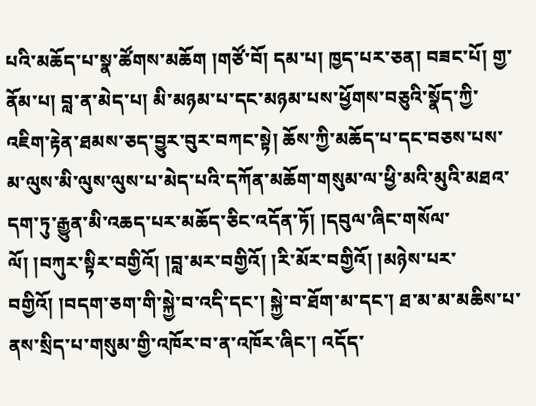པའི་མཆོད་པ་སྣ་ཚོགས་མཆོག །གཙོ་བོ། དམ་པ། ཁྱད་པར་ཅན། བཟང་པོ། གྱ་ནོམ་པ། བླ་ན་མེད་པ། མི་མཉམ་པ་དང་མཉམ་པས་ཕྱོགས་བཅུའི་སྣོད་ཀྱི་འཇིག་རྟེན་ཐམས་ཅད་བྱུར་བུར་བཀང་སྟེ། ཆོས་ཀྱི་མཆོད་པ་དང་བཅས་པས་མ་ལུས་མི་ལུས་ལུས་པ་མེད་པའི་དཀོན་མཆོག་གསུམ་ལ་ཕྱི་མའི་མུའི་མཐའ་དག་ཏུ་རྒྱུན་མི་འཆད་པར་མཆོད་ཅིང་འདོན་ཏོ། །དབུལ་ཞིང་གསོལ་ལོ། །བཀུར་སྟིར་བགྱིའོ། །བླ་མར་བགྱིའོ། །རི་མོར་བགྱིའོ། །མཉེས་པར་བགྱིའོ། །བདག་ཅག་གི་སྐྱེ་བ་འདི་དང་། སྐྱེ་བ་ཐོག་མ་དང་། ཐ་མ་མ་མཆིས་པ་ནས་སྲིད་པ་གསུམ་གྱི་འཁོར་བ་ན་འཁོར་ཞིང་། འདོད་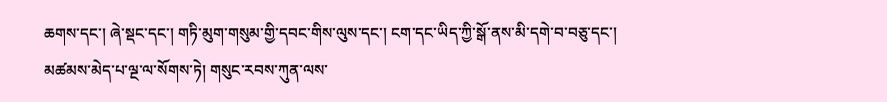ཆགས་དང་། ཞེ་སྡང་དང་། གཏི་མུག་གསུམ་གྱི་དབང་གིས་ལུས་དང་། ངག་དང་ཡིད་ཀྱི་སྒོ་ནས་མི་དགེ་བ་བཅུ་དང་། མཚམས་མེད་པ་ལྔ་ལ་སོགས་ཏེ། གསུང་རབས་ཀུན་ལས་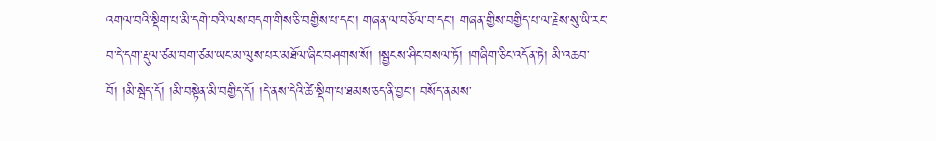འགལ་བའི་སྡིག་པ་མི་དགེ་བའི་ལས་བདག་གིས་ཅི་བགྱིས་པ་དང་། གཞན་ལ་བཅོལ་བ་དང་། གཞན་གྱིས་བགྱིད་པ་ལ་རྗེས་སུ་ཡི་རང་བ་དེ་དག་རྡུལ་ཙམ་བག་ཙམ་ཡང་མ་ལུས་པར་མཐོལ་ཞིང་བཤགས་སོ། །སྦྱངས་ཤིང་བསལ་ཏོ། །གཞིག་ཅིང་འདོན་ཏེ། མི་འཆབ་བོ། །མི་སྦེད་དོ། །མི་བསྟེན་མི་བགྱིད་དོ། །དེ་ནས་དེའི་ཚེ་སྡིག་པ་ཐམས་ཅད་ནི་བྱང་། བསོད་ནམས་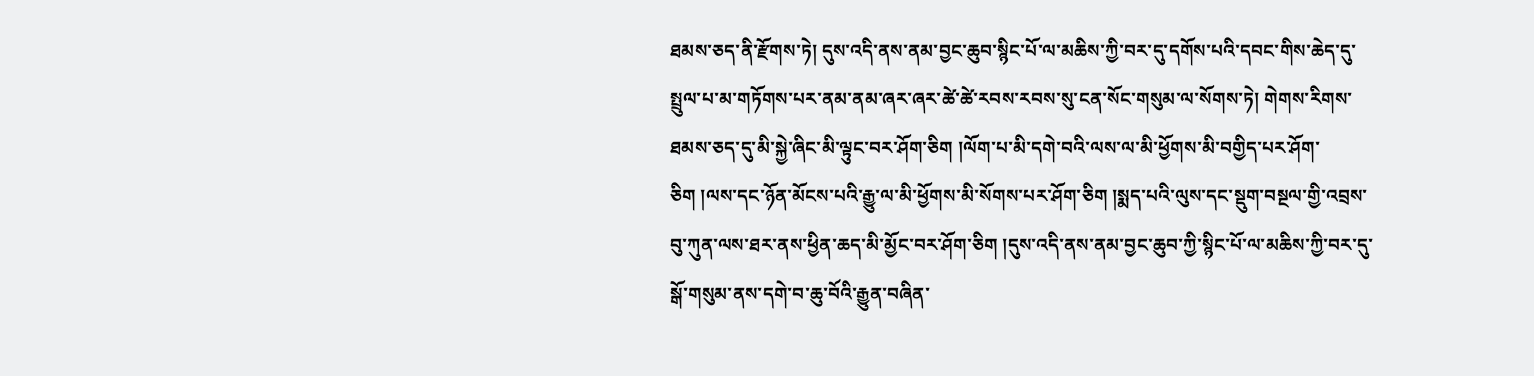ཐམས་ཅད་ནི་རྫོགས་ཏེ། དུས་འདི་ནས་ནམ་བྱང་ཆུབ་སྙིང་པོ་ལ་མཆིས་ཀྱི་བར་དུ་དགོས་པའི་དབང་གིས་ཆེད་དུ་སྤྲུལ་པ་མ་གཏོགས་པར་ནམ་ནམ་ཞར་ཞར་ཚེ་ཚེ་རབས་རབས་སུ་ངན་སོང་གསུམ་ལ་སོགས་ཏེ། གེགས་རིགས་ཐམས་ཅད་དུ་མི་སྐྱེ་ཞིང་མི་ལྟུང་བར་ཤོག་ཅིག །ལོག་པ་མི་དགེ་བའི་ལས་ལ་མི་ཕྱོགས་མི་བགྱིད་པར་ཤོག་ཅིག །ལས་དང་ཉོན་མོངས་པའི་རྒྱུ་ལ་མི་ཕྱོགས་མི་སོགས་པར་ཤོག་ཅིག །སྨད་པའི་ལུས་དང་སྡུག་བསྔལ་གྱི་འབྲས་བུ་ཀུན་ལས་ཐར་ནས་ཕྱིན་ཆད་མི་མྱོང་བར་ཤོག་ཅིག །དུས་འདི་ནས་ནམ་བྱང་ཆུབ་ཀྱི་སྙིང་པོ་ལ་མཆིས་ཀྱི་བར་དུ་སྒོ་གསུམ་ནས་དགེ་བ་ཆུ་བོའི་རྒྱུན་བཞིན་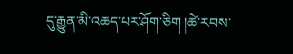དུ་རྒྱུན་མི་འཆད་པར་ཤོག་ཅིག །ཚེ་རབས་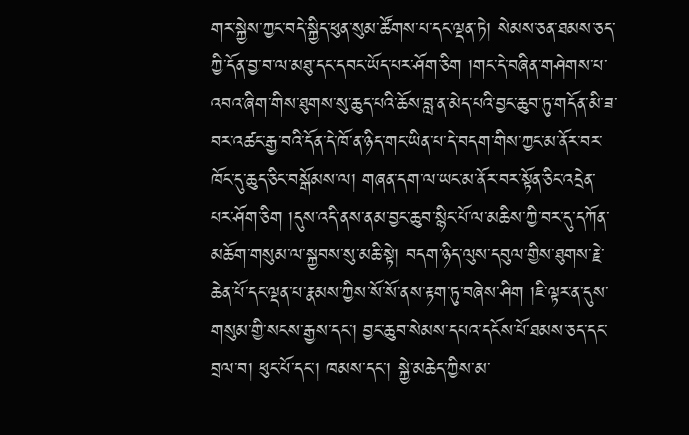གར་སྐྱེས་ཀྱང་བདེ་སྐྱིད་ཕུན་སུམ་ཚོགས་པ་དང་ལྡན་ཏེ། སེམས་ཅན་ཐམས་ཅད་ཀྱི་དོན་བྱ་བ་ལ་མཐུ་དང་དབང་ཡོད་པར་ཤོག་ཅིག །གང་དེ་བཞིན་གཤེགས་པ་འབའ་ཞིག་གིས་ཐུགས་སུ་ཆུད་པའི་ཆོས་བླ་ན་མེད་པའི་བྱང་ཆུབ་ཏུ་གདོན་མི་ཟ་བར་འཚང་རྒྱ་བའི་དོན་དེ་ཁོ་ན་ཉིད་གང་ཡིན་པ་དེ་བདག་གིས་ཀྱང་མ་ནོར་བར་ཁོང་དུ་ཆུད་ཅིང་བསྒོམས་ལ། གཞན་དག་ལ་ཡང་མ་ནོར་བར་སྟོན་ཅིང་འདྲེན་པར་ཤོག་ཅིག །དུས་འདི་ནས་ནམ་བྱང་ཆུབ་སྙིང་པོ་ལ་མཆིས་ཀྱི་བར་དུ་དཀོན་མཆོག་གསུམ་ལ་སྐྱབས་སུ་མཆི་སྟེ། བདག་ཉིད་ལུས་དབུལ་གྱིས་ཐུགས་རྗེ་ཆེན་པོ་དང་ལྡན་པ་རྣམས་ཀྱིས་སོ་སོ་ནས་རྟག་ཏུ་བཞེས་ཤིག །ཇི་ལྟར་ན་དུས་གསུམ་གྱི་སངས་རྒྱས་དང་། བྱང་ཆུབ་སེམས་དཔའ་དངོས་པོ་ཐམས་ཅད་དང་བྲལ་བ། ཕུང་པོ་དང་། ཁམས་དང་། སྐྱེ་མཆེད་ཀྱིས་མ་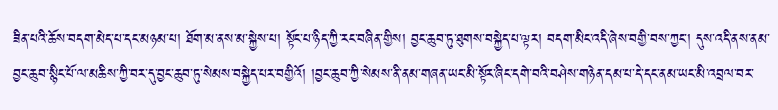ཟིན་པའི་ཆོས་བདག་མེད་པ་དང་མཉམ་པ། ཐོག་མ་ནས་མ་སྐྱེས་པ། སྟོང་པ་ཉིད་ཀྱི་རང་བཞིན་གྱིས། བྱང་ཆུབ་ཏུ་ཐུགས་བསྐྱེད་པ་ལྟར། བདག་མིང་འདི་ཞེས་བགྱི་བས་ཀྱང་། དུས་འདི་ནས་ནམ་བྱང་ཆུབ་སྙིང་པོ་ལ་མཆིས་ཀྱི་བར་དུ་བྱང་ཆུབ་ཏུ་སེམས་བསྐྱེད་པར་བགྱིའོ། །བྱང་ཆུབ་ཀྱི་སེམས་ནི་ནམ་གཞན་ཡང་མི་སྟོར་ཞིང་དགེ་བའི་བཤེས་གཉེན་དམ་པ་དེ་དང་ནམ་ཡང་མི་འབྲལ་བར་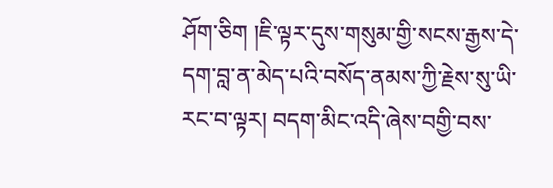ཤོག་ཅིག །ཇི་ལྟར་དུས་གསུམ་གྱི་སངས་རྒྱས་དེ་དག་བླ་ན་མེད་པའི་བསོད་ནམས་ཀྱི་རྗེས་སུ་ཡི་རང་བ་ལྟར། བདག་མིང་འདི་ཞེས་བགྱི་བས་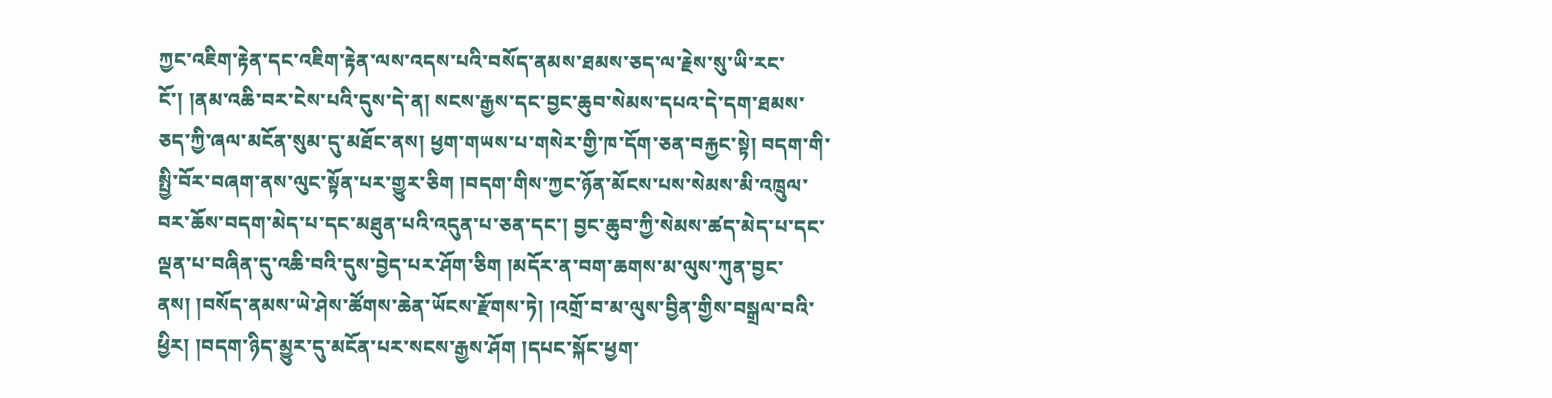ཀྱང་འཇིག་རྟེན་དང་འཇིག་རྟེན་ལས་འདས་པའི་བསོད་ནམས་ཐམས་ཅད་ལ་རྗེས་སུ་ཡི་རང་ངོ་། །ནམ་འཆི་བར་ངེས་པའི་དུས་དེ་ན། སངས་རྒྱས་དང་བྱང་ཆུབ་སེམས་དཔའ་དེ་དག་ཐམས་ཅད་ཀྱི་ཞལ་མངོན་སུམ་དུ་མཐོང་ནས། ཕྱག་གཡས་པ་གསེར་གྱི་ཁ་དོག་ཅན་བརྐྱང་སྟེ། བདག་གི་སྤྱི་བོར་བཞག་ནས་ལུང་སྟོན་པར་གྱུར་ཅིག །བདག་གིས་ཀྱང་ཉོན་མོངས་པས་སེམས་མི་འཁྲུལ་བར་ཆོས་བདག་མེད་པ་དང་མཐུན་པའི་འདུན་པ་ཅན་དང་། བྱང་ཆུབ་ཀྱི་སེམས་ཚད་མེད་པ་དང་ལྡན་པ་བཞིན་དུ་འཆི་བའི་དུས་བྱེད་པར་ཤོག་ཅིག །མདོར་ན་བག་ཆགས་མ་ལུས་ཀུན་བྱང་ནས། །བསོད་ནམས་ཡེ་ཤེས་ཚོགས་ཆེན་ཡོངས་རྫོགས་ཏེ། །འགྲོ་བ་མ་ལུས་བྱིན་གྱིས་བསྒྲལ་བའི་ཕྱིར། །བདག་ཉིད་མྱུར་དུ་མངོན་པར་སངས་རྒྱས་ཤོག །དཔང་སྐོང་ཕྱག་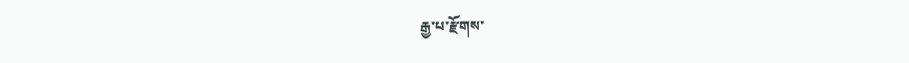རྒྱ་པ་རྫོགས་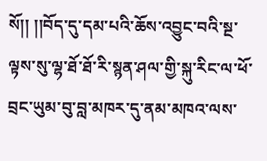སོ།། །།བོད་དུ་དམ་པའི་ཆོས་འབྱུང་བའི་སྔ་ལྟས་སུ་ལྷ་ཐོ་ཐོ་རི་སྙན་ཤལ་གྱི་སྐུ་རིང་ལ་ཕོ་བྲང་ཡུམ་བུ་བླ་མཁར་དུ་ནམ་མཁའ་ལས་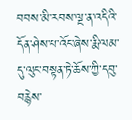བབས་མི་རབས་ལྔ་ན་འདིའི་དོན་ཤེས་པ་འོང་ཞེས་རྨི་ལམ་དུ་ལུང་བསྟན་ཏེ་ཆོས་ཀྱི་དབུ་བརྙེས་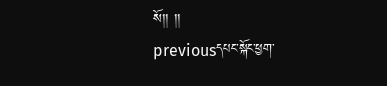སོ།། །།
previousདཔང་སྐོང་ཕྱག་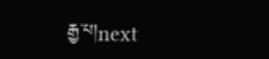རྒྱ་པ།next